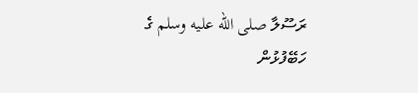ރަސޫލާ صلى الله عليه وسلم ގެ ހަބޭފުޅުން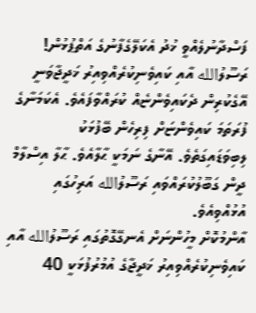ފަސްދާނުލެއްވީ ޚުދު އެކަލޭގެފާނުގެ އަތްޕުޅުން!
ރަސޫލުالله އާއި ކައިވެނިކުރެއްވިއިރު ޚަދީޖާވަނީ އޭގެކުރިން ދެކައިވެންޏެއް ކުރައްވާފައެވެ. އެކަމަނާގެ ފުރަތަމަ ކައިވެންޏަށް ފިރިހެން ބޭފުޅަކު ލިބިވަޑައިގަތެވެ. އޭނާގެ ނަމަކީ ޙާލާއެވެ. ޙާލާ އިސްލާމް ދީން ގަބޫލުކުރައްވައި ރަސޫލުالله އަރިހުގައި އުޅުއްވިއެވެ.
އާންމުކޮށް މީހުންނަށް އެނގޭގޮތުގައި ރަސޫލުالله އާއި ކައިވެނިކުރެއްވިއިރު ޚަދީޖާގެ އުމުރުފުޅަކީ 40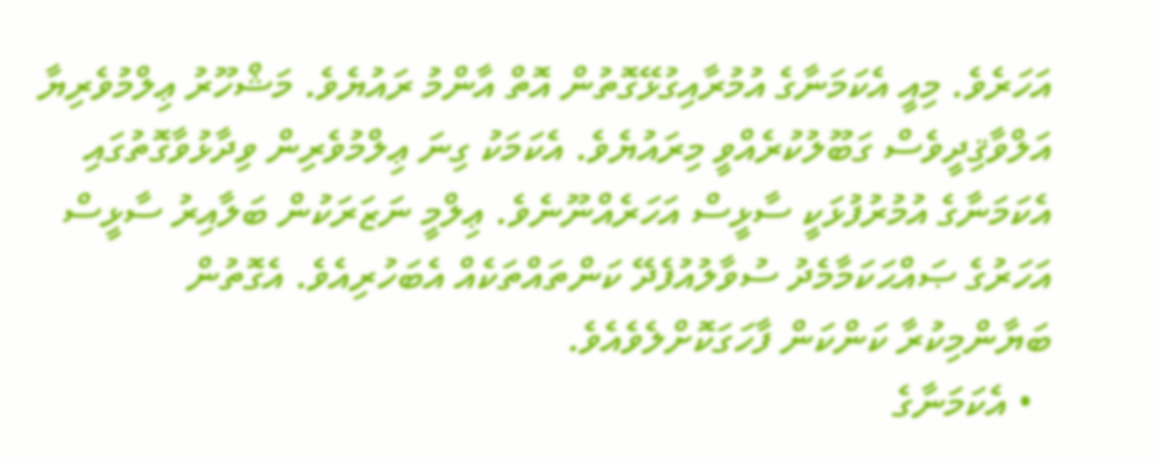އަހަރެވެ. މިއީ އެކަމަނާގެ އުމުރާއިގުޅޭގޮތުން އޮތް އާންމު ރައުޔެވެ. މަޝްހޫރު ޢިލްމުވެރިޔާ އަލްވާޤިދީވެސް ގަބޫލުކުރެއްވީ މިރައުޔެވެ. އެކަމަކު ގިނަ ޢިލްމުވެރިން ވިދާޅުވާގޮތުގައި އެކަމަނާގެ އުމުރުފުޅަކީ ސާޅީސް އަހަރެއްނޫނެވެ. ޢިލްމީ ނަޒަރަކުން ބަލާއިރު ސާޅީސް އަހަރުގެ ޞައްޙަކަމާމެދު ސުވާލުއުފެދޭ ކަންތައްތަކެއް އެބަހުރިއެވެ. އެގޮތުން ބަޔާންމިކުރާ ކަންކަން ފާހަގަކޮށްލެވެއެވެ.
  • އެކަމަނާގެ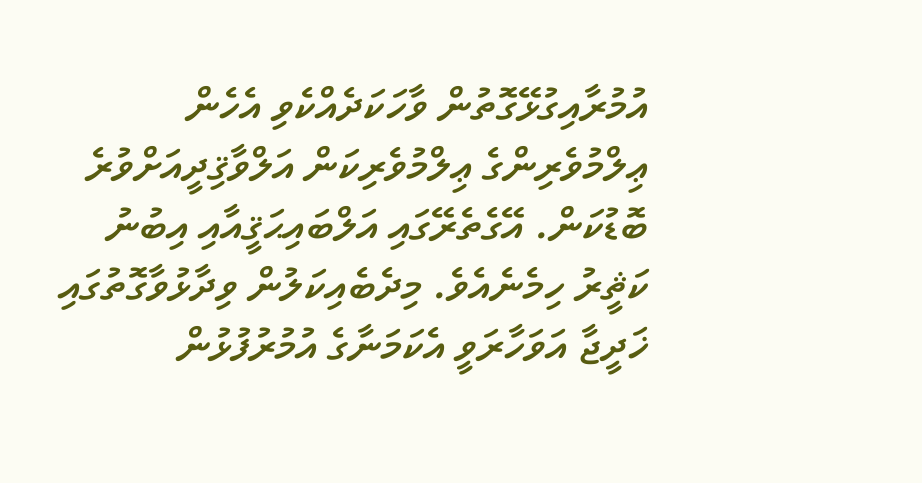އުމުރާއިގުޅޭގޮތުން ވާހަކަދެއްކެވި އެހެން ޢިލްމުވެރިންގެ ޢިލްމުވެރިކަން އަލްވާޤިދީއަށްވުރެ ބޮޑުކަން. އޭގެތެރޭގައި އަލްބައިޙަޤީއާއި އިބުނު ކަޘީރު ހިމެނެއެވެ. މިދެބެއިކަލުން ވިދާޅުވާގޮތުގައި ޚަދީޖާ އަވަހާރަވީ އެކަމަނާގެ އުމުރުފުޅުން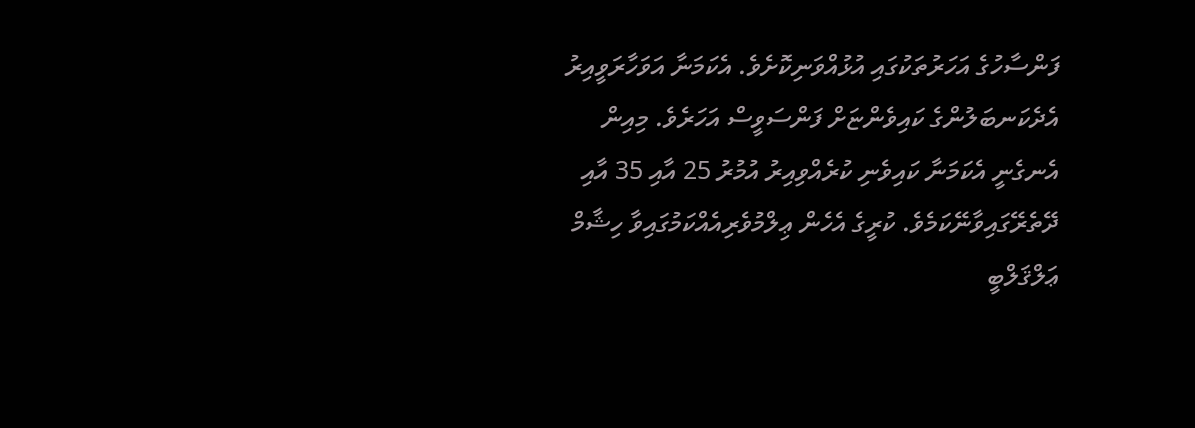ފަންސާހުގެ އަހަރުތަކުގައި އުޅުއްވަނިކޮށެވެ. އެކަމަނާ އަވަހާރަވީއިރު އެދެކަނބަލުންގެ ކައިވެންޏަށް ފަންސަވީސް އަހަރެވެ. މިއިން އެނގެނީ އެކަމަނާ ކައިވެނި ކުރެއްވިއިރު އުމުރު 25 އާއި 35 އާއި ދޭތެރޭގައިވާނޭކަމެވެ. ކުރީގެ އެހެން ޢިލްމުވެރިއެއްކަމުގައިވާ ހިޝާމް ޢަލްޤަލްބީ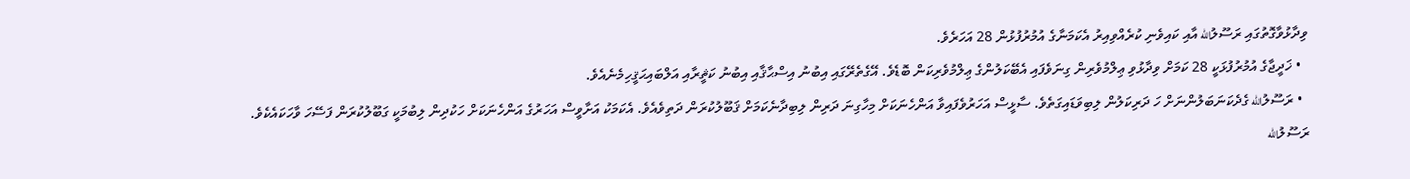ވިދާޅުވާގޮތުގައި ރަސޫލުالله އާއި ކައިވެނި ކުރެއްވިއިރު އެކަމަނާގެ އުމުރުފުޅުން 28 އަހަރެވެ.
  • ޚަދީޖާގެ އުމުރުފުޅަކީ 28 ކަމަށް ވިދާޅުވި ޢިލްމުވެރިން ގިނަވެފައި އެބޭކަލުންގެ ޢިލްމުވެރިކަން ބޮޑެވެ. އޭގެތެރޭގައި އިބުނު އިސްޙާޤާއި އިބުނު ކަޘީރާއި އަލްބައިޙަޤީހިމެނެއެވެ.
  • ރަސޫލުالله ގެދެކަނަބަލުންނަށް ހަ ދަރިކަލުން ލިބިވަޑައިގަތެވެ. ސާޅީސް އަހަރުވެފައިވާ އަންހެނަކަށް މިހާގިނަ ދަރިން ލިބިދާނެކަމަށް ޤަބޫލުކުރަން ދަތިވެއެވެ. އެކަމަކު އަށާވީސް އަހަރުގެ އަންހެނަކަށް ހަކުދިން ލިބުމަކީ ގަބޫލުކުރަން ފަސޭހަ ވާހަކައެކެވެ.
ރަސޫލުالله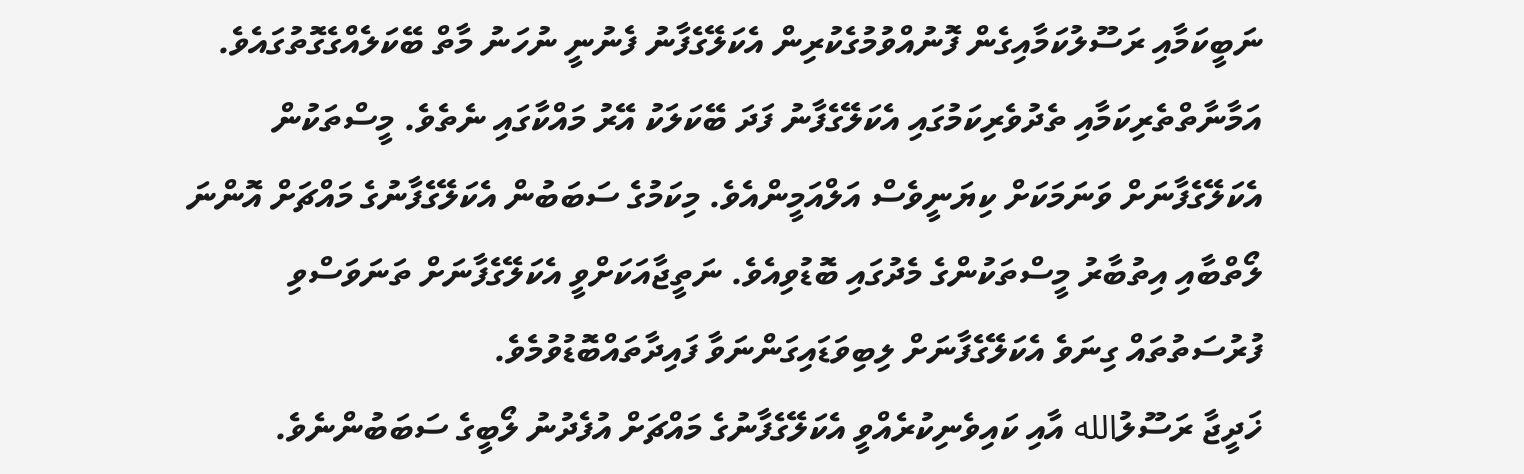ނަބީކަމާއި ރަސޫލުކަމާއިގެން ފޮނުއްވުމުގެކުރިން އެކަލޭގެފާނު ފެނުނީ ނުހަނު މާތް ބޭކަލެއްގެގޮތުގައެވެ. އަމާނާތްތެރިކަމާއި ތެދުވެރިކަމުގައި އެކަލޭގެފާނު ފަދަ ބޭކަލަކު އޭރު މައްކާގައި ނެތެވެ. މީސްތަކުން އެކަލޭގެފާނަށް ވަނަމަކަށް ކިޔަނީވެސް އަލްއަމީންއެވެ. މިކަމުގެ ސަބަބުން އެކަލޭގެފާނުގެ މައްޗަށް އޮންނަ ލޯތްބާއި އިތުބާރު މީސްތަކުންގެ މެދުގައި ބޮޑުވިއެވެ. ނަތީޖާއަކަށްވީ އެކަލޭގެފާނަށް ތަނަވަސްވި ފުރުސަތުތައް ގިނަވެ އެކަލޭގެފާނަށް ލިބިވަޑައިގަންނަވާ ފައިދާތައްބޮޑުވުމެވެ.
ޚަދީޖާ ރަސޫލުالله އާއި ކައިވެނިކުރެއްވީ އެކަލޭގެފާނުގެ މައްޗަށް އުފެދުނު ލޯބީގެ ސަބަބުންނެވެ.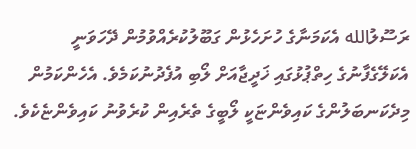ރަސޫލުالله އެކަމަނާގެ ހުށަހެޅުން ގަބޫލުކުރެއްވުމުން ދޭހަވަނީ އެކަލޭގެފާނުގެ ހިތްޕުޅުގައި ޚަދީޖާއަށް ލޯބި އުފެދުނުކަމެވެ. އެހެންކަމުން މިދެކަނބަލުންގެ ކައިވެންޏަކީ ލޯބީގެ ތެރެއިން ކުރެވުނު ކައިވެންޏެކެވެ.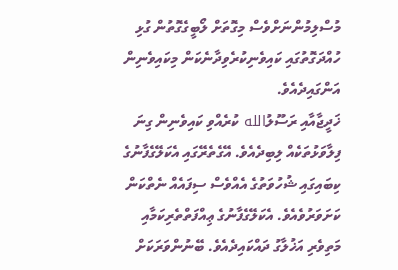މުސްލިމުންނަށްވެސް މިގޮތަށް ލޯބީގެގޮތުން ގުޅި ހުއްދަގޮތުގައި ކައިވެނިކުރެވިދާނެކަން މިކައިވެނިން އަންގައިދެއެވެ.
ޚަދީޖާއާއި ރަސޫލުالله ކުރެއްވި ކައިވެނިން ގިނަ ފިލާވަޅުތަކެއް ލިބިދެއެވެ. އޭގެތެރޭގައި އެކަލޭގެފާނުގެ ކިބައިގައި ޝުހުވަތުގެ އެއްވެސް ސިފައެއް ނެތްކަން ކަށަވަރުވެއެވެ. އެކަލޭގެފާނުގެ ޢިއްފަތްތެރިކަމާއި މަތިވެރި އަޚުލާގު ދައްކައިދެއެވެ. ބޭނުންވަރަކަށް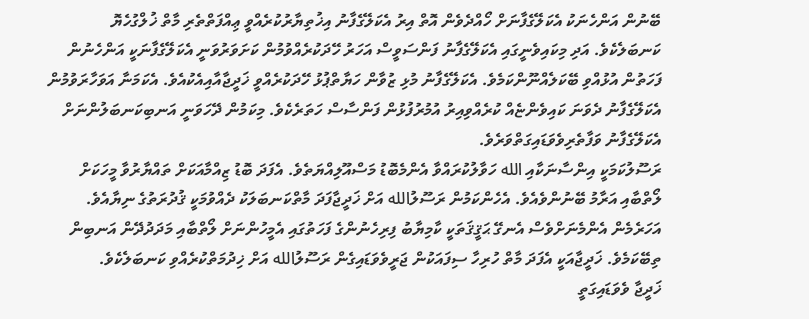ބޭނުން އަންހެނަކު އެކަލޭގެފާނަށް ހޯއްދެވެން އޮތް އިރު އެކަލޭގެފާނު އިޚުތިޔާރުކުރެއްވީ ޢިއްފަތްތެރި މާތް ޚުލްގުހެޔޮ ކަނބަލެކެވެ. އަދި މިކައިވެނީގައި އެކަލޭގެފާނު ފަންސަވީސް އަހަރު ހޭދަކުރެއްވުމުން ކަށަވަރުވަނީ އެކަލޭގެފާނަކީ އަންހެނުން ފަހަތުން އުޅުއްވި ބޭކަލެއްނޫންކަމެވެ. އެކަލޭގެފާނު މުޅި ޒުވާން ހަޔާތްޕުޅު ހޭދަކުރެއްވީ ޚަދީޖާއާއިއެކުއެވެ. އެކަމަނާ އަވަހާރަވުމުން އެކަލޭގެފާނު ދެވަނަ ކައިވެންޏެއް ކުރެއްވިއިރު އުމުރުފުޅުން ފަންސާސް ހަތަރެކެވެ. މިކަމުން ދޭހަވަނީ އަނބިކަނބަލުންނަށް އެކަލޭގެފާނު ވަފާތެރިވެވަޑައިގަތްވަރެވެ.
ރަސޫލުކަމަކީ އިންސާނަކާއި الله ހަވާލުކުރައްވާ އެންމެބޮޑު މަސްއޫލިއްޔަތެވެ. އެފަދަ ބޮޑު ޒިއްމާއަކަށް ތައްޔާރުވާ މީހަކަށް ލޯތްބާއި އަރާމު ބޭނުންވެއެވެ. އެހެންކަމުން ރަސޫލުالله އަށް ޚަދީޖާފަދަ މާތްކަނބަލަކު ދެއްވުމަކީ ޤުދުރަތުގެ ނިޔާއެވެ. އަހަރެމެން އެންމެނަށްވެސް އެނގޭ ޙަޤީޤަތަކީ ކާމިޔާބު ފިރިހެނުންގެ ފަހަތުގައި އެމީހުންނަށް ލޯތްބާއި މަދަދުދޭން އަނބިން ތިބޭކަމެވެ. ޚަދީޖާއަކީ އެފަދަ މާތް ހުރިހާ ސިފައަކުން ޖަރީވެވަޑައިގެން ރަސޫލުالله އަށް ޚިދުމަތްކުރެއްވި ކަނބަލެކެވެ.
ޚަދީޖާ ވެވަޑައިގަތީ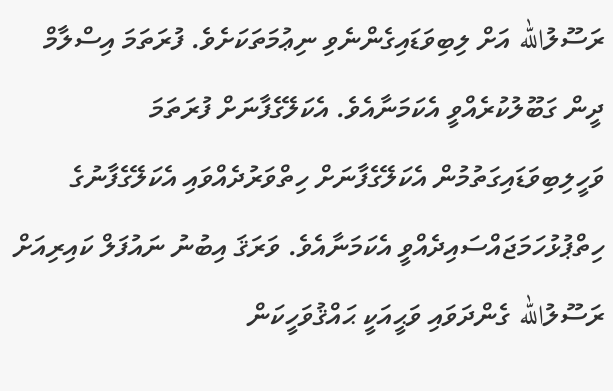ރަސޫލުالله އަށް ލިބިވަޑައިގެންނެވި ނިޢުމަތަކަށެވެ. ފުރަތަމަ އިސްލާމް ދީން ގަބޫލުކުރެއްވީ އެކަމަނާއެވެ. އެކަލޭގެފާނަށް ފުރަތަމަ ވަހީލިބިވަޑައިގަތުމުން އެކަލޭގެފާނަށް ހިތްވަރުދެއްވައި އެކަލޭގެފާނުގެ ހިތްޕުޅުހަމަޖައްސައިދެއްވީ އެކަމަނާއެވެ. ވަރަޤަ އިބުނު ނައުފަލް ކައިރިއަށް ރަސޫލުالله ގެންދަވައި ވަޙީއަކީ ޙައްޤުވަހީކަން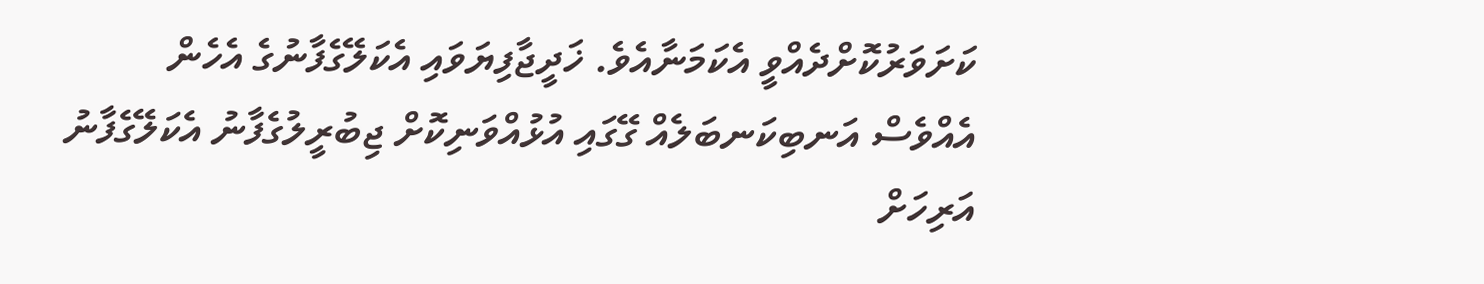ކަށަވަރުކޮށްދެއްވީ އެކަމަނާއެވެ. ޚަދީޖާފިޔަވައި އެކަލޭގެފާނުގެ އެހެން އެއްވެސް އަނބިކަނބަލެއް ގޭގައި އުޅުއްވަނިކޮށް ޖިބުރީލުގެފާނު އެކަލޭގެފާނު އަރިހަށް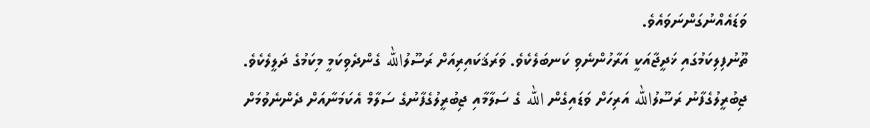ވަޑައެއްނުގަންނަވައެވެ.
ތޫނުފިލިކަމުގައި ޚަދީޖާއަކީ އަރާހުންނެވި ކަނބަލެކެވެ. ވަރަޤަކައިރިއަށް ރަސޫލުالله ގެންދެވިކަމީ މިކަމުގެ ދަލީލެކެވެ. ޖިބުރީލުގެފާނު ރަސޫލުالله އަރިހަށް ވަޑައިގެން الله ގެ ސަލާމާއި ޖިބުރީލުގެފާނުގެ ސަލާމް އެކަމަނާއަށް ދެންނެވުމަށް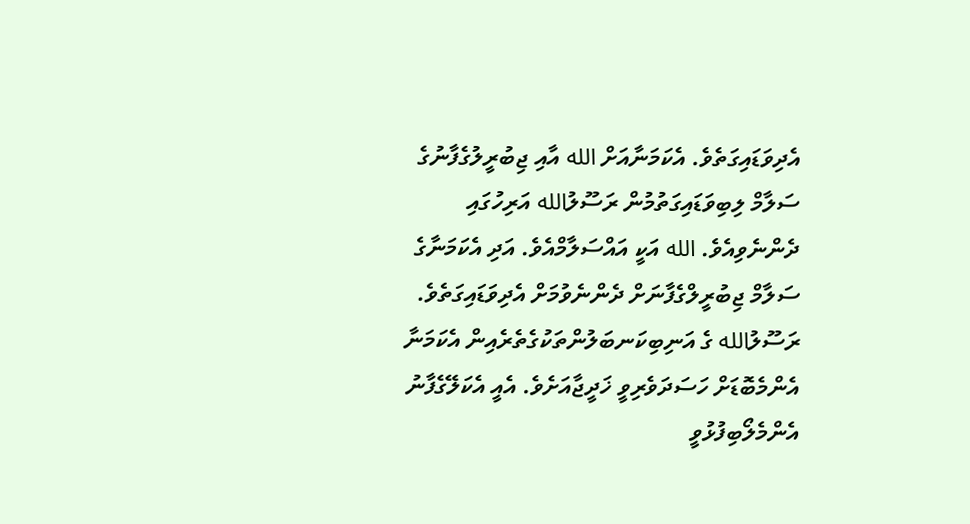އެދިވަޑައިގަތެވެ. އެކަމަނާއަށް الله އާއި ޖިބުރީލުގެފާނުގެ ސަލާމް ލިބިވަޑައިގަތުމުން ރަސޫލުالله އަރިހުގައި ދެންނެވިއެވެ. الله އަކީ އައްސަލާމްއެވެ. އަދި އެކަމަނާގެ ސަލާމް ޖިބުރީލްގެފާނަށް ދެންނެވުމަށް އެދިވަޑައިގަތެވެ.
ރަސޫލުالله ގެ އަނިބިކަނބަލުންތަކުގެތެރެއިން އެކަމަނާ އެންމެބޮޑަށް ހަސަދަވެރިވީ ޚަދީޖާއަށެވެ. އެއީ އެކަލޭގެފާނު އެންމެލޯބިފުޅުވީ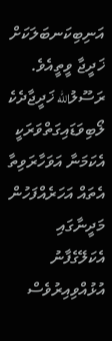އަނިބިކަނބަލަކަށް ޚަދީޖާ ވީތީއެވެ. ރަސޫލުالله ޚަދީޖާދެކެ ލޯބިވަޑައިގަތްވަރަކީ އެކަމަނާ އަވަހާރަވިތާ އެތައް އަހަރެއްފަހުން މަދީނާގައި އެކަލޭގެފާނު އުޅުއްވިއިރުވެސް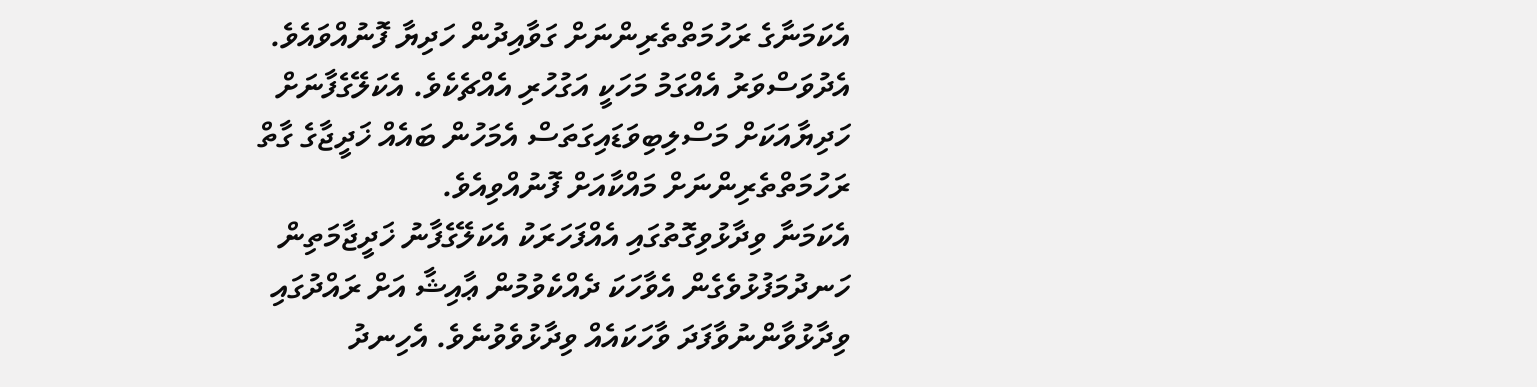އެކަމަނާގެ ރަހުމަތްތެރިންނަށް ގަވާއިދުން ހަދިޔާ ފޮނުއްވައެވެ. އެދުވަސްވަރު އެއްގަމު މަހަކީ އަގުހުރި އެއްޗެކެވެ. އެކަލޭގެފާނަށް ހަދިޔާއަކަށް މަސްލިބިވަޑައިގަތަސް އެމަހުން ބައެއް ޚަދީޖާގެ ގާތް ރަހުމަތްތެރިންނަށް މައްކާއަށް ފޮނުއްވިއެވެ.
އެކަމަނާ ވިދާޅުވިގޮތުގައި އެއްފަހަރަކު އެކަލޭގެފާނު ޚަދީޖާމަތިން ހަނދުމަފުޅުވެގެން އެވާހަކަ ދެއްކެވުމުން ޢާއިޝާ އަށް ރައްދުގައި ވިދާޅުވާންނުވާފަދަ ވާހަކައެއް ވިދާޅުވެވުނެވެ. އެހިނދު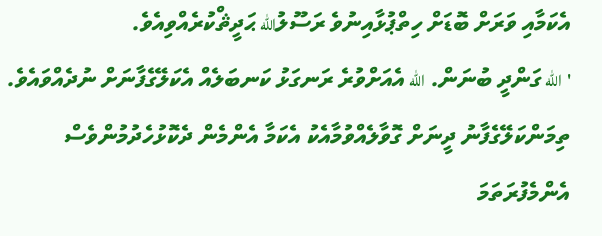އެކަމާއި ވަރަށް ބޮޑަށް ހިތްޕުޅާއިނުވެ ރަސޫލުالله ޙަދީޘްކުރެއްވިއެވެ.
'الله ގަންދީ ބުނަން. الله އެއަށްވުރެ ރަނގަޅު ކަނބަލެއް އެކަލޭގެފާނަށް ނުދެއްވައެވެ. ތިމަންކަލޭގެފާނު ދީނަށް ގޮވާލެއްވުމާއެކު އެކަމާ އެންމެން ދެކޮޅުހެދުމުންވެސް އެންމެފުރަތަމަ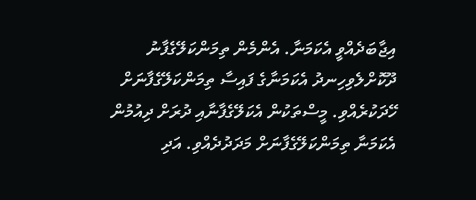އިޖާބަދެއްވީ އެކަމަނާ. އެންމެން ތިމަންކަލޭގެފާނު ދޫކޮށްލެވިހިނދު އެކަމަނާގެ ފައިސާ ތިމަންކަލޭގެފާނަށް ހޭދަކުރެއްވި. މީސްތަކުން އެކަލޭގެފާނާއި ދުރަށް ދިއުމުން އެކަމަނާ ތިމަންކަލޭގެފާނަށް މަދަދުދެއްވި. އަދި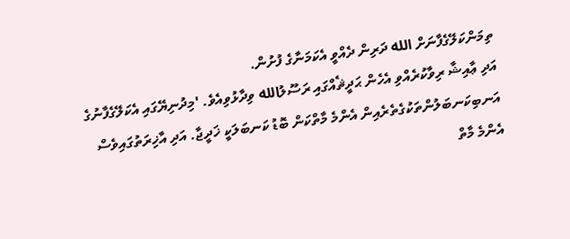ތިމަންކަލޭގެފާނަށް الله ދަރިން ދެއްވީ އެކަމަނާގެ ފުށުން.
އަދި ޢާއިޝާ ރިވާކުރެއްވި އެހެން ޙަދީޘެއްގައި ރަސޫލުالله ވިދާޅުވިއެވެ. 'މިދުނިޔޭގައި އެކަލޭގެފާނުގެ އަނބިކަނބަލުންތަކުގެތެރެއިން އެންމެ މާތްކަން ބޮޑު ކަނބަލަކީ ޚަދީޖާ. އަދި އާޚިރަތުގައިވެސް އެންމެ މާތް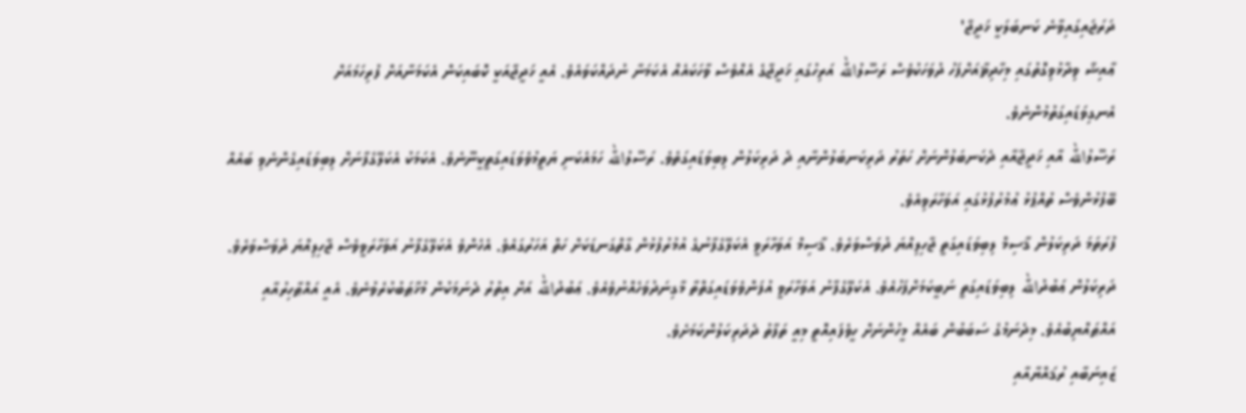ދަރަޖައިގައިވާނެ ކަނބަލަކީ ޚަދީޖާ'
ޢާއިޝާ ވިދާޅުވިގޮތުގައި މިހާދިޘާއަށްފަހު ދުވަހަކުވެސް ރަސޫލުالله އަރިހުގައި ޚަދީޖާގެ އެއްވެސް ވާހަކައެއް އެކަމަނާ ނުދައްކަވައެވެ. އެއީ ޚަދީޖާއަކީ ކޮބައިކަން އެކަމަނާއަށް ފުރިހަމައަށް އެނގިވަޑައިގަތުމުންނެވެ.
ރަސޫލުالله އާއި ޚަދީޖާއާއި ދެކަނބަލުންނަށް ހަތަރު ދަރިކަނބަލުންނާއި ދެ ދަރިކަލުން ލިބިވަޑައިގަތެވެ. ރަސޫލުالله ހަމައެކަނި ޔަތީމުވެވަޑައިގަތީކީނޫނެވެ. އެކަމަކު އެކަލޭގެފާނަށް ލިބިވަޑައިގެންނެވި ބައެއް ބޭފުޅުންވެސް ތުއްޕުޅު ޢުމުރުފުޅުގައި އަވަހާރަވިއެވެ.
ފުރަތަމަ ދަރިކަލުން ޤާސިމް ލިބިވަޑައިގަތީ ޖާހިލިއްޔަ ދުވަސްވަރެވެ. ޤާސިމް އަވަހާރަވީ އެކަލޭގެފާނުގެ އުމުރުފުޅުން ގާތްގަނޑަކަށް ހަތް އަހަރުގައެވެ. އެހެންވެ އެކަލޭގެފާނު އަވަހާރަވީވެސް ޖާހިލިއްޔަ ދުވަސްވަރެވެ. ދަރިކަލުން ޢަބުދުالله ލިބިވަޑައިގަތީ ނަބީކަމަށްފަހުއެވެ. އެކަލޭގެފާނު އަވަހާރަވީ އުފަންވެވަޑައިގަތްތާ މާގިނަދުވަހެއްނުވެއެވެ. ޢަބުދުالله އަށް އިތުރު ދެނަމަކުން މުޚާޠަބުކުރެވުނެވެ. އެއީ އައްޠާހިރުއާއި އައްޠައްޔިބުއެވެ. މިދެނަމުގެ ސަބަބުން ބައެއް މީހުންނަށް ހީވެފައިއޮތީ މިއީ ތަފާތު ދެދަރިކަލުންކަމަށެވެ.
ޒައިނަބާއި ރުޤައްޔާއާއި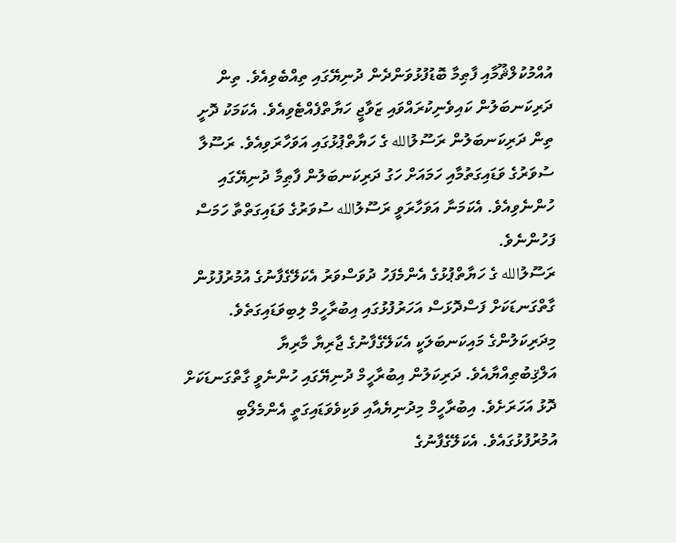އުއްމުކުލްޘޫމާއި ފާޠިމާ ބޮޑުފުޅުވަންދެން ދުނިޔޭގައި ތިއްބެވިއެވެ. ތިން ދަރިކަނބަލުން ކައިވެނިކުރައްވައި ޒަވާޖީ ހަޔާތްފެއްޓެވިއެވެ. އެކަމަކު ދޮށީ ތިން ދަރިކަނބަލުން ރަސޫލުالله ގެ ހަޔާތްޕުޅުގައި އަވަހާރަވިއެވެ. ރަސޫލާ ސުވަރުގެ ވަޑައިގަތުމާއި ހަމައަށް ހަގު ދަރިކަނބަލުން ފާޠިމާ ދުނިޔޭގައި ހުންނެވިއެވެ. އެކަމަނާ އަވަހާރަވީ ރަސޫލުالله ސުވަރުގެ ވަޑައިގަތްތާ ހަމަސް ފަހުންނެވެ.
ރަސޫލުالله ގެ ހަޔާތްޕުޅުގެ އެންމެފަހު ދުވަސްވަރު އެކަލޭގެފާނުގެ އުމުރުފުޅުން ގާތްގަނޑަކަށް ފަސްދޮޅަސް އަހަރުފުޅުގައި އިބުރާހީމް ލިބިވަޑައިގަތެވެ. މިދަރިކަލުންގެ މައިކަނބަލަކީ އެކަލޭގެފާނުގެ ޖާރިޔާ މާރިޔާ އަލްޤިބުޠިއްޔާއެވެ. ދަރިކަލުން އިބުރާހީމް ދުނިޔޭގައި ހުންނެވީ ގާތްގަނޑަކަށް ދޮޅު އަހަރަށެވެ. އިބުރާހީމް މިދުނިޔެއާއި ވަކިވެވަޑައިގަތީ އެންމެލޯބި އުމުރުފުޅުގައެވެ. އެކަލޭގެފާނުގެ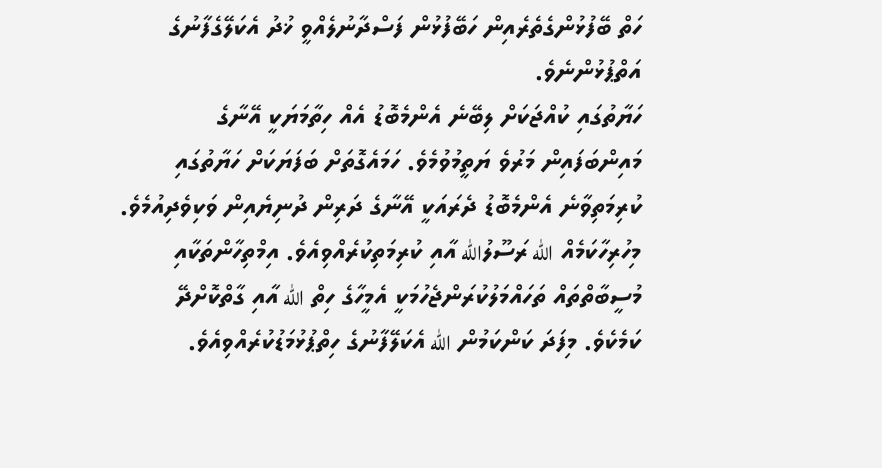ހަތް ބޭފުޅުންގެތެރެއިން ހަބޭފުޅުން ފަސްދާނުލެއްވީ ޚުދު އެކަލޭގެފާނުގެ އަތްޕުޅުންނެވެ.
ހަޔާތުގައި ކުއްޖަކަށް ލިބޭނެ އެންމެބޮޑު އެއް ހިތާމަޔަކީ އޭނާގެ މައިންބަފައިން މަރުވެ ޔަތީމުވުމެވެ. ހަމައެގޮތަށް ބަފަޔަކަށް ހަޔާތުގައި ކުރިމަތިވާނެ އެންމެބޮޑު ދެރައަކީ އޭނާގެ ދަރިން ދުނިޔެއިން ވަކިވެދިއުމެވެ. މިހުރިހާކަމެއް الله ރަސޫލުالله އާއި ކުރިމަތިކުރެއްވިއެވެ. އިމްތިހާންތަކާއި މުސީބާތްތައް ތަހައްމަލުކުރަންޖެހުމަކީ އެމީހާގެ ހިތް الله އާއި ގާތްކޮށްދޭ ކަމެކެވެ. މިފަދަ ކަންކަމުން الله އެކަލޭފާނުގެ ހިތްޕުޅުމަޑުކުރެއްވިއެވެ.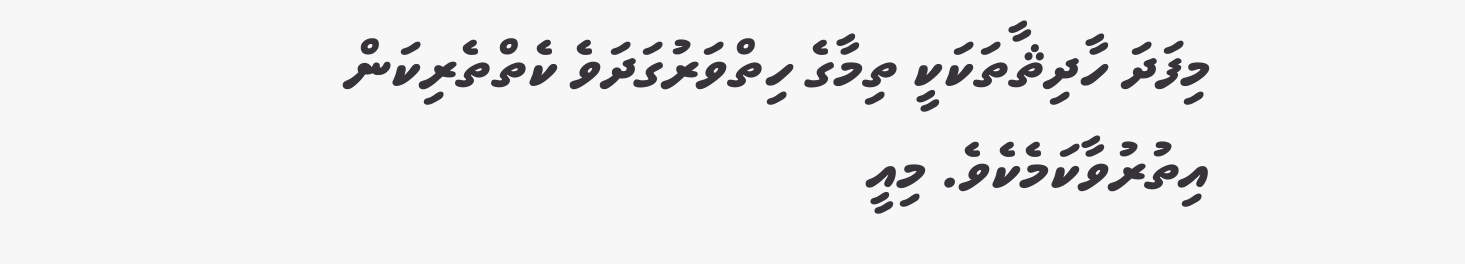މިފަދަ ހާދިޘާތަކަކީ ތިމާގެ ހިތްވަރުގަދަވެ ކެތްތެރިކަން އިތުރުވާކަމެކެވެ. މިއީ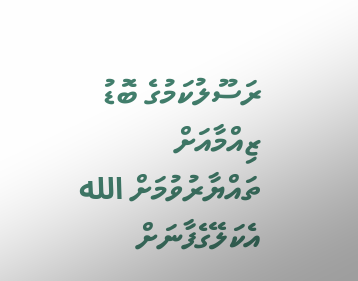ރަސޫލުކަމުގެ ބޮޑު ޒިއްމާއަށް ތައްޔާރުވުމަށް الله އެކަލޭގެފާނަށް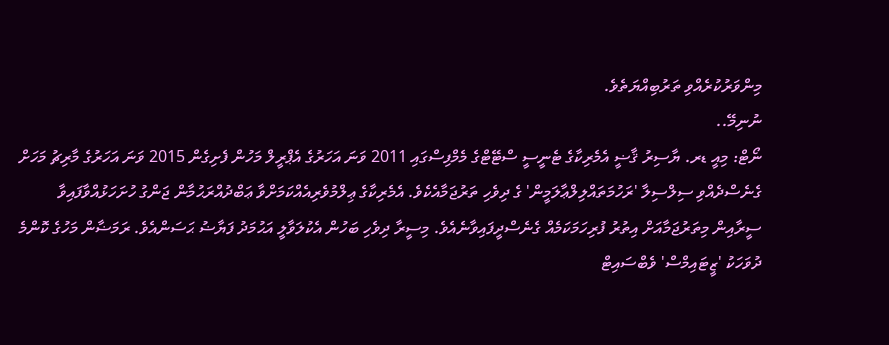މިންވަރުކުރެއްވި ތަރުބިއްޔަތެވެ.
ނުނިމޭ..
ނޯޓް: މިއީ ޑރ. ޔާސިރު ޤާޟީ އެމެރިކާގެ ޓެނީސީ ސްޓޭޓްގެ މެމްފިސްގައި 2011 ވަނަ އަހަރުގެ އެޕްރީލް މަހުން ފެށިގެން 2015 ވަނަ އަހަރުގެ މާރިޗު މަހަށް ގެނެސްދެއްވި ސިލްސިލާ 'ރަހުމަތައްލިލްޢާލަމީން' ގެ ދިވެހި ތަރުޖަމާއެކެވެ. އެމެރިކާގެ ޢިލްމުވެރިއެއްކަމަށްވާ ޢަބްދުއްރަޙުމާން ޖަންގު ހުށަހަޅުއްވާފައިވާ ސީރާއިން މިތަރުޖަމާއަށް އިތުރު ފުރިހަމަކަމެއް ގެނެސްދީފައިވާނެއެވެ. މިސީރާ ދިވެހި ބަހުން އެކުލަވާލީ އަޙުމަދު ފަޔާޟު ޙަސަންއެވެ. ރަމަޟާން މަހުގެ ކޮންމެ ދުވަހަކު 'ޒީޓައިމްސް' ވެބްސައިޓް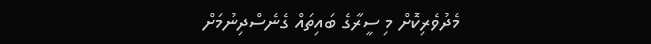މެދުވެރިކޮށް މި ސީރާގެ ބައިތައް ގެނެސްދިނުމަށް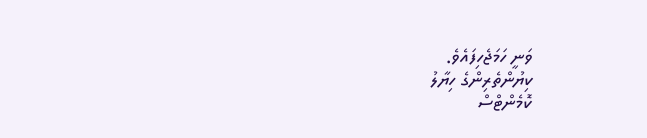ވަނީ ހަމަޖެހިފައެވެ.
ކިޔުންތެރިންގެ ހިޔާލު
ކޮމެންޓްސް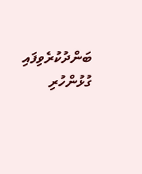ބަންދުކުރެވިފައި
ގުޅުންހުރި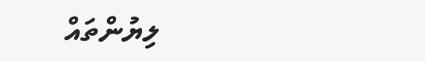ލިޔުންތައް